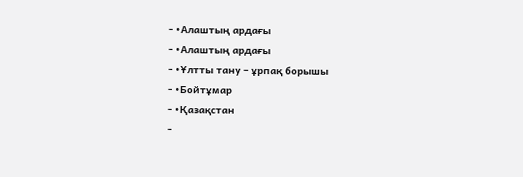- •Алаштың ардағы
- •Алаштың ардағы
- •Ұлтты тану – ұрпақ борышы
- •Бойтұмар
- •Қазақстан
-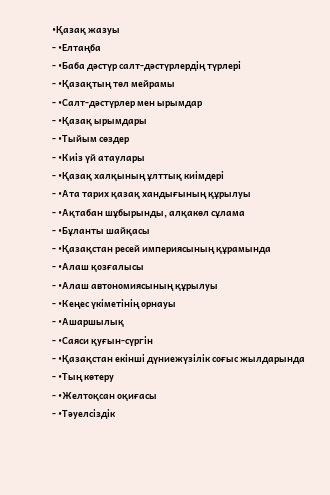•Қазақ жазуы
- •Елтаңба
- •Баба дәстүр салт-дәстүрлердің түрлері
- •Қазақтың төл мейрамы
- •Салт-дәстүрлер мен ырымдар
- •Қазақ ырымдары
- •Тыйым сөздер
- •Киіз үй атаулары
- •Қазақ халқының ұлттық киімдері
- •Ата тарих қазақ хандығының құрылуы
- •Ақтабан шұбырынды, алқакөл сұлама
- •Бұланты шайқасы
- •Қазақстан ресей империясының құрамында
- •Алаш қозғалысы
- •Алаш автономиясының құрылуы
- •Кеңес үкіметінің орнауы
- •Ашаршылық
- •Саяси қуғын-сүргін
- •Қазақстан екінші дүниежүзілік соғыс жылдарында
- •Тың көтеру
- •Желтоқсан оқиғасы
- •Тәуелсіздік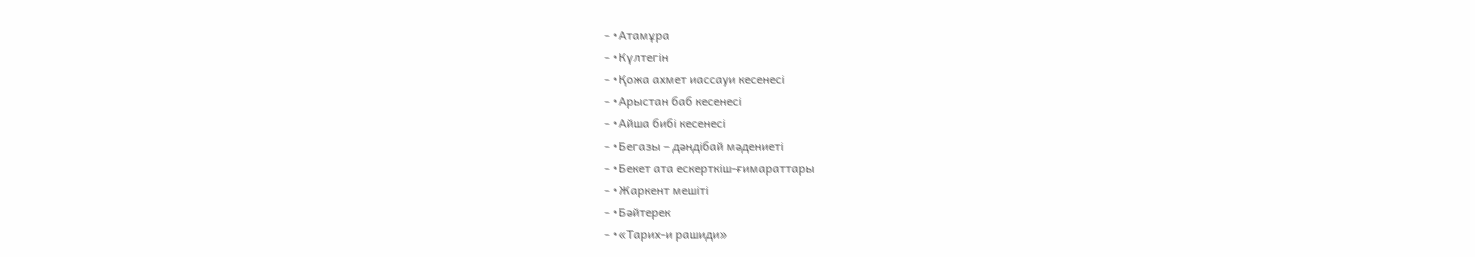- •Атамұра
- •Күлтегін
- •Қожа ахмет иассауи кесенесі
- •Арыстан баб кесенесі
- •Айша бибі кесенесі
- •Бегазы – дәндібай мәдениеті
- •Бекет ата ескерткіш‐ғимараттары
- •Жаркент мешіті
- •Бәйтерек
- •«Тарих-и рашиди»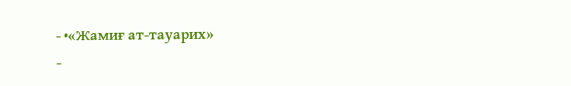- •«Жамиғ ат-тауарих»
-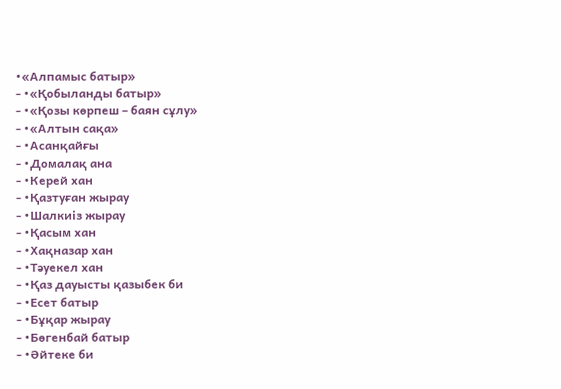•«Алпамыс батыр»
- •«Қобыланды батыр»
- •«Қозы көрпеш – баян сұлу»
- •«Алтын сақа»
- •Асанқайғы
- •Домалақ ана
- •Керей хан
- •Қазтуған жырау
- •Шалкиіз жырау
- •Қасым хан
- •Хақназар хан
- •Тәуекел хан
- •Қаз дауысты қазыбек би
- •Есет батыр
- •Бұқар жырау
- •Бөгенбай батыр
- •Әйтеке би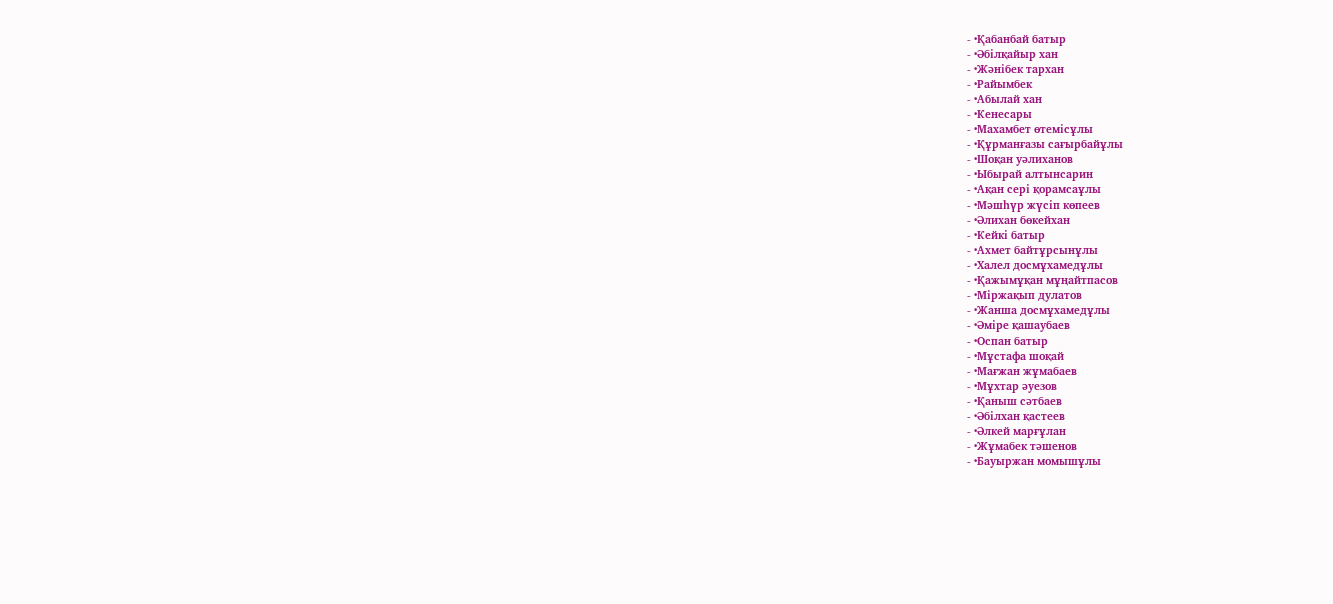- •Қабанбай батыр
- •Әбілқайыр хан
- •Жәнібек тархан
- •Райымбек
- •Абылай хан
- •Кенесары
- •Махамбет өтемісұлы
- •Құрманғазы сағырбайұлы
- •Шоқан уәлиханов
- •Ыбырай алтынсарин
- •Ақан сері қорамсаұлы
- •Мәшһүр жүсіп көпеев
- •Әлихан бөкейхан
- •Кейкі батыр
- •Ахмет байтұрсынұлы
- •Халел досмұхамедұлы
- •Қажымұқан мұңайтпасов
- •Міржақып дулатов
- •Жанша досмұхамедұлы
- •Әміре қашаубаев
- •Оспан батыр
- •Мұстафа шоқай
- •Мағжан жұмабаев
- •Мұхтар әуезов
- •Қаныш сәтбаев
- •Әбілхан қастеев
- •Әлкей марғұлан
- •Жұмабек тәшенов
- •Бауыржан момышұлы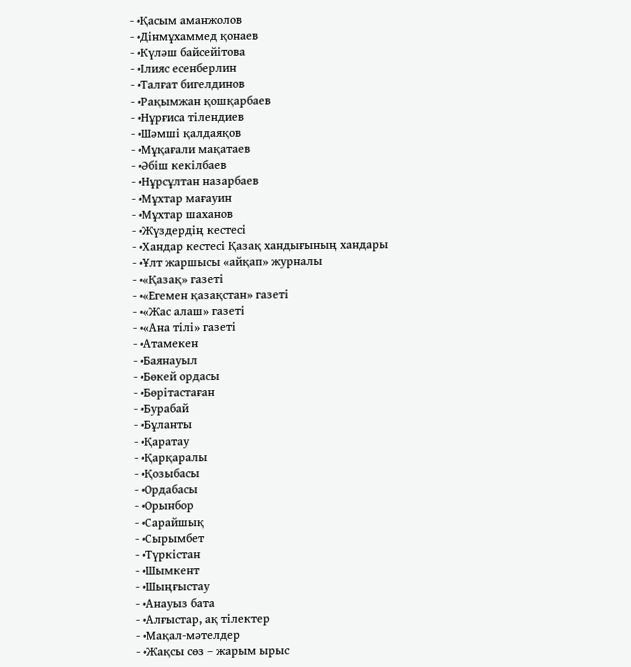- •Қасым аманжолов
- •Дінмұхаммед қонаев
- •Күләш байсейітова
- •Ілияс есенберлин
- •Талғат бигелдинов
- •Рақымжан қошқарбаев
- •Нұрғиса тілендиев
- •Шәмші қалдаяқов
- •Мұқағали мақатаев
- •Әбіш кекілбаев
- •Нұрсұлтан назарбаев
- •Мұхтар мағауин
- •Мұхтар шаханов
- •Жүздердің кестесі
- •Хандар кестесі Қазақ хандығының хандары
- •Ұлт жаршысы «айқап» журналы
- •«Қазақ» газеті
- •«Егемен қазақстан» газеті
- •«Жас алаш» газеті
- •«Ана тілі» газеті
- •Атамекен
- •Баянауыл
- •Бөкей ордасы
- •Бөрітастаған
- •Бурабай
- •Бұланты
- •Қаратау
- •Қарқаралы
- •Қозыбасы
- •Ордабасы
- •Орынбор
- •Сарайшық
- •Сырымбет
- •Түркістан
- •Шымкент
- •Шыңғыстау
- •Анауыз бата
- •Алғыстар, ақ тілектер
- •Мақал-мәтелдер
- •Жақсы сөз – жарым ырыс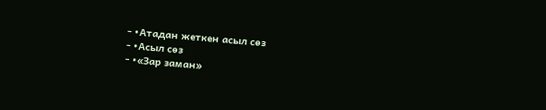- •Атадан жеткен асыл сөз
- •Асыл сөз
- •«Зар заман»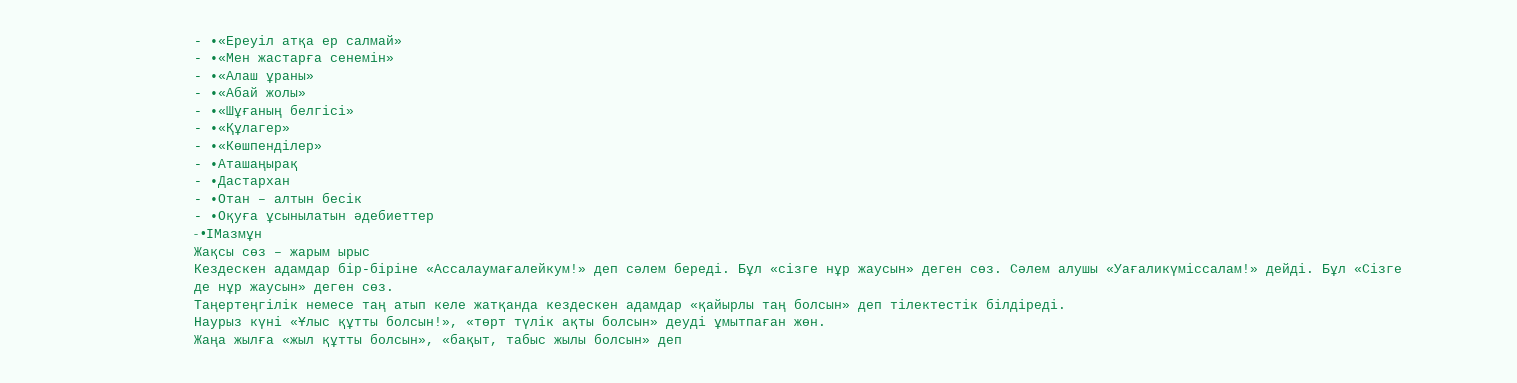- •«Ереуіл атқа ер салмай»
- •«Мен жастарға сенемін»
- •«Алаш ұраны»
- •«Абай жолы»
- •«Шұғаның белгісі»
- •«Құлагер»
- •«Көшпенділер»
- •Аташаңырақ
- •Дастархан
- •Отан – алтын бесік
- •Оқуға ұсынылатын әдебиеттер
- •IМазмұн
Жақсы сөз – жарым ырыс
Кездескен адамдар бір-біріне «Ассалаумағалейкум!» деп сәлем береді. Бұл «сізге нұр жаусын» деген сөз. Сәлем алушы «Уағаликүміссалам!» дейді. Бұл «Сізге де нұр жаусын» деген сөз.
Таңертеңгілік немесе таң атып келе жатқанда кездескен адамдар «қайырлы таң болсын» деп тілектестік білдіреді.
Наурыз күні «Ұлыс құтты болсын!», «төрт түлік ақты болсын» деуді ұмытпаған жөн.
Жаңа жылға «жыл құтты болсын», «бақыт, табыс жылы болсын» деп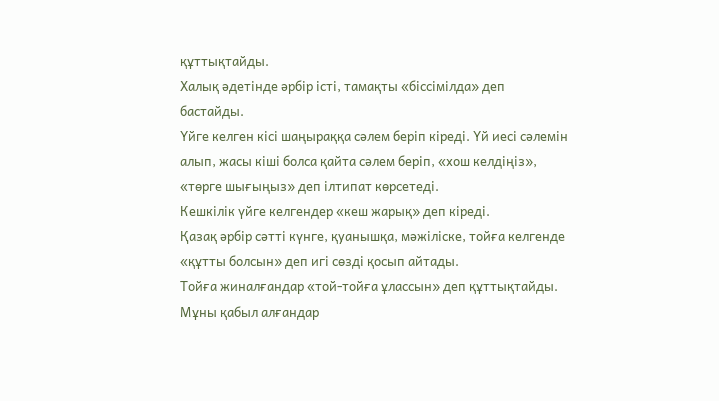құттықтайды.
Халық әдетінде әрбір істі, тамақты «біссімілда» деп бастайды.
Үйге келген кісі шаңыраққа сәлем беріп кіреді. Үй иесі сәлемін алып, жасы кіші болса қайта сәлем беріп, «хош келдіңіз», «төрге шығыңыз» деп ілтипат көрсетеді.
Кешкілік үйге келгендер «кеш жарық» деп кіреді.
Қазақ әрбір сәтті күнге, қуанышқа, мәжіліске, тойға келгенде «құтты болсын» деп игі сөзді қосып айтады.
Тойға жиналғандар «той-тойға ұлассын» деп құттықтайды. Мұны қабыл алғандар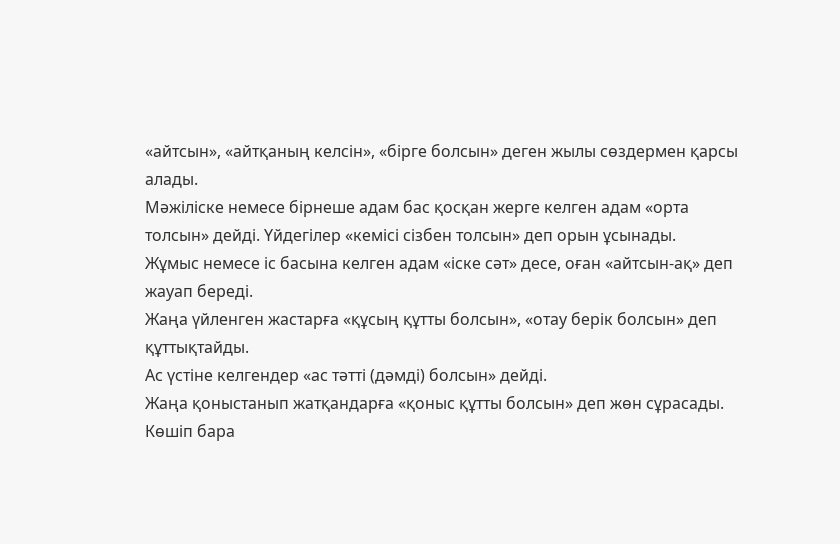«айтсын», «айтқаның келсін», «бірге болсын» деген жылы сөздермен қарсы алады.
Мәжіліске немесе бірнеше адам бас қосқан жерге келген адам «орта толсын» дейді. Үйдегілер «кемісі сізбен толсын» деп орын ұсынады.
Жұмыс немесе іс басына келген адам «іске сәт» десе, оған «айтсын-ақ» деп жауап береді.
Жаңа үйленген жастарға «құсың құтты болсын», «отау берік болсын» деп құттықтайды.
Ас үстіне келгендер «ас тәтті (дәмді) болсын» дейді.
Жаңа қоныстанып жатқандарға «қоныс құтты болсын» деп жөн сұрасады.
Көшіп бара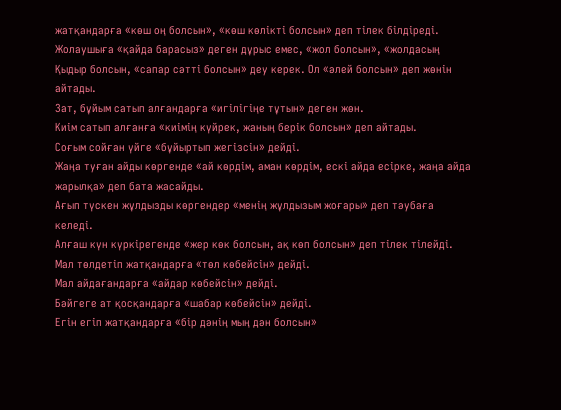жатқандарға «көш оң болсын», «көш көлікті болсын» деп тілек білдіреді.
Жолаушыға «қайда барасыз» деген дұрыс емес, «жол болсын», «жолдасың Қыдыр болсын, «сапар сәтті болсын» деу керек. Ол «әлей болсын» деп жөнін айтады.
Зат, бұйым сатып алғандарға «игілігіңе тұтын» деген жөн.
Киім сатып алғанға «киімің күйрек, жаның берік болсын» деп айтады.
Соғым сойған үйге «бұйыртып жегізсін» дейді.
Жаңа туған айды көргенде «ай көрдім, аман көрдім, ескі айда есірке, жаңа айда жарылқа» деп бата жасайды.
Ағып түскен жұлдызды көргендер «менің жұлдызым жоғары» деп тәубаға келеді.
Алғаш күн күркірегенде «жер көк болсын, ақ көп болсын» деп тілек тілейді.
Мал төлдетіп жатқандарға «төл көбейсін» дейді.
Мал айдағандарға «айдар көбейсін» дейді.
Бәйгеге ат қосқандарға «шабар көбейсін» дейді.
Егін егіп жатқандарға «бір дәнің мың дән болсын»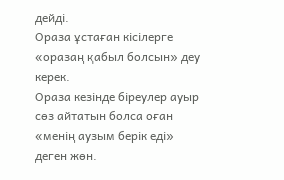дейді.
Ораза ұстаған кісілерге «оразаң қабыл болсын» деу керек.
Ораза кезінде біреулер ауыр сөз айтатын болса оған «менің аузым берік еді» деген жөн.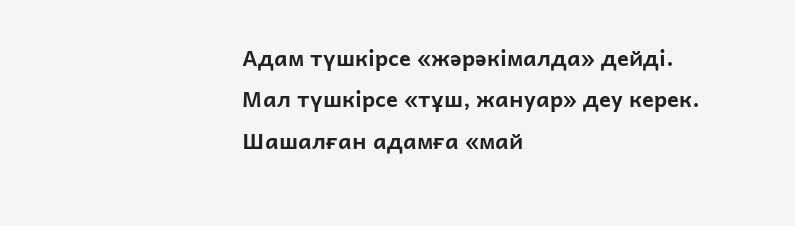Адам түшкірсе «жәрәкімалда» дейді.
Мал түшкірсе «тұш, жануар» деу керек.
Шашалған адамға «май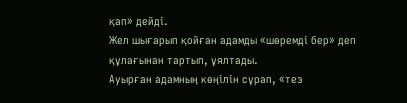қап» дейді.
Жел шығарып қойған адамды «шөремді бер» деп құлағынан тартып, ұялтады.
Ауырған адамның көңілін сұрап, «тез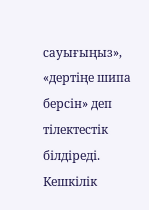сауығыңыз», «дертіңе шипа берсін» деп тілектестік білдіреді. Кешкілік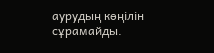аурудың көңілін сұрамайды.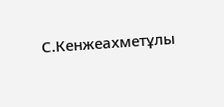С.Кенжеахметұлы